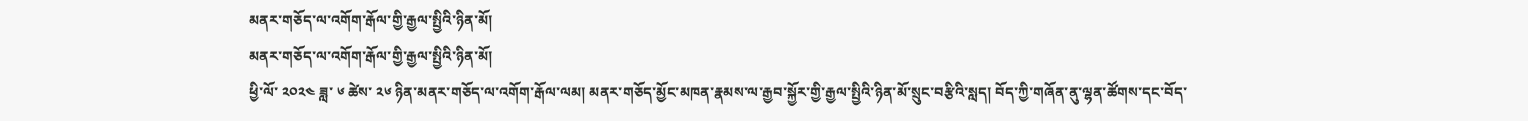མནར་གཅོད་ལ་འགོག་རྒོལ་གྱི་རྒྱལ་སྤྱིའི་ཉིན་མོ།
མནར་གཅོད་ལ་འགོག་རྒོལ་གྱི་རྒྱལ་སྤྱིའི་ཉིན་མོ།
ཕྱི་ལོ་ ༢༠༢༤ ཟླ་ ༦ ཚེས་ ༢༦ ཉིན་མནར་གཅོད་ལ་འགོག་རྒོལ་ལམ། མནར་གཅོད་མྱོང་མཁན་རྣམས་ལ་རྒྱབ་སྐྱོར་གྱི་རྒྱལ་སྤྱིའི་ཉིན་མོ་སྲུང་བརྩིའི་སླད། བོད་ཀྱི་གཞོན་ནུ་ལྷན་ཚོགས་དང་བོད་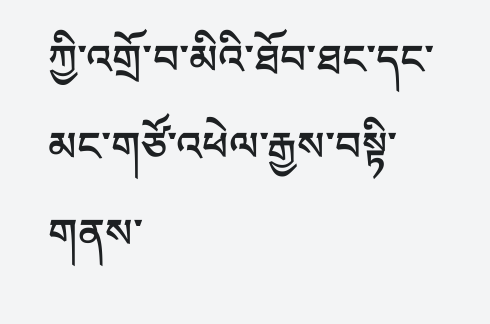ཀྱི་འགྲོ་བ་མིའི་ཐོབ་ཐང་དང་མང་གཙོ་འཕེལ་རྒྱས་བསྟི་གནས་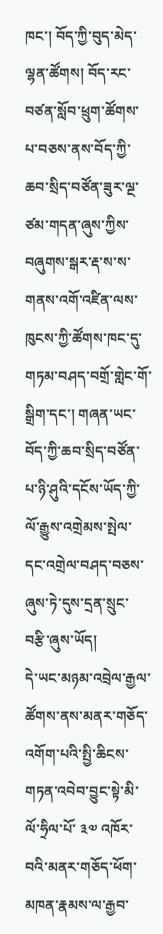ཁང་། བོད་ཀྱི་བུད་མེད་ལྷན་ཚོགས། བོད་རང་བཙན་སློབ་ཕྲུག་ཚོགས་པ་བཅས་ནས་བོད་ཀྱི་ཆབ་སྲིད་བཙོན་ཟུར་ལྔ་ཙམ་གདན་ཞུས་ཀྱིས་བཞུགས་སྒར་རྡ་ས་ས་གནས་འགོ་འཛིན་ལས་ཁུངས་ཀྱི་ཚོགས་ཁང་དུ་གཏམ་བཤད་བགྲོ་གླེང་གོ་སྒྲིག་དང་། གཞན་ཡང་བོད་ཀྱི་ཆབ་སྲིད་བཙོན་པ་ཉི་ཤུའི་དངོས་ཡོད་ཀྱི་ལོ་རྒྱུས་འགྲེམས་སྤེལ་དང་འགྲེལ་བཤད་བཅས་ཞུས་ཏེ་དུས་དྲན་སྲུང་བརྩི་ཞུས་ཡོད།
དེ་ཡང་མཉམ་འབྲེལ་རྒྱལ་ཚོགས་ནས་མནར་གཅོད་འགོག་པའི་སྤྱི་ཆིངས་གཏན་འབེབ་བྱུང་སྟེ་མི་ལོ་ཧྲིལ་པོ་ ༣༧ འཁོར་བའི་མནར་གཅོད་ཕོག་མཁན་རྣམས་ལ་རྒྱབ་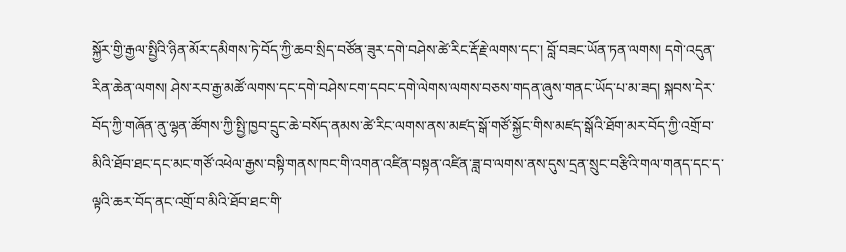སྐྱོར་གྱི་རྒྱལ་སྤྱིའི་ཉིན་མོར་དམིགས་ཏེ་བོད་ཀྱི་ཆབ་སྲིད་བཙོན་ཟུར་དགེ་བཤེས་ཚེ་རིང་རྡོ་རྗེ་ལགས་དང་། བློ་བཟང་ཡོན་ཏན་ལགས། དགེ་འདུན་རིན་ཆེན་ལགས། ཤེས་རབ་རྒྱ་མཚོ་ལགས་དང་དགེ་བཤེས་ངག་དབང་དགེ་ལེགས་ལགས་བཅས་གདན་ཞུས་གནང་ཡོད་པ་མ་ཟད། སྐབས་དེར་བོད་ཀྱི་གཞོན་ནུ་ལྷན་ཚོགས་ཀྱི་སྤྱི་ཁྱབ་དྲུང་ཆེ་བསོད་ནམས་ཚེ་རིང་ལགས་ནས་མཛད་སྒོ་གཙོ་སྐྱོང་གིས་མཛད་སྒོའི་ཐོག་མར་བོད་ཀྱི་འགྲོ་བ་མིའི་ཐོབ་ཐང་དང་མང་གཙོ་འཕེལ་རྒྱས་བསྟི་གནས་ཁང་གི་འགན་འཛིན་བསྟན་འཛིན་ཟླ་བ་ལགས་ནས་དུས་དྲན་སྲུང་བརྩིའི་གལ་གནད་དང་ད་ལྟའི་ཆར་བོད་ནང་འགྲོ་བ་མིའི་ཐོབ་ཐང་གི་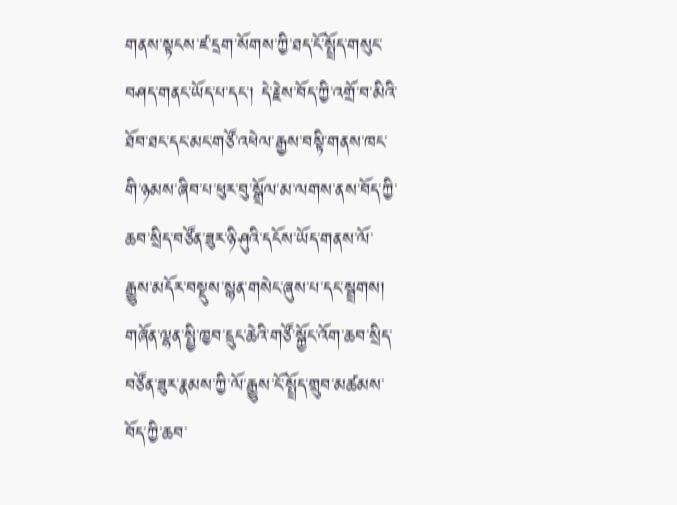གནས་སྟངས་ཛ་དྲག་སོགས་ཀྱི་ཐད་ངོ་སྤྲོད་གསུང་བཤད་གནང་ཡོད་པ་དང་། དེ་རྗེས་བོད་ཀྱི་འགྲོ་བ་མིའི་ཐོབ་ཐང་དང་མང་གཙོ་འཕེལ་རྒྱས་བསྟི་གནས་ཁང་གི་ཉམས་ཞིབ་པ་ཕུར་བུ་སྒྲོལ་མ་ལགས་ནས་བོད་ཀྱི་ཆབ་སྲིད་བཙོན་ཟུར་ཉི་ཤུའི་དངོས་ཡོད་གནས་ལོ་རྒྱུས་མདོར་བསྡུས་སྙན་གསེང་ཞུས་པ་དང་སྦྲགས། གཞོན་ལྷན་སྤྱི་ཁྱབ་དྲུང་ཆེའི་གཙོ་སྐྱོང་འོག་ཆབ་སྲིད་བཙོན་ཟུར་རྣམས་ཀྱི་ལོ་རྒྱུས་ངོ་སྤྲོད་གྲུབ་མཚམས་བོད་ཀྱི་ཆབ་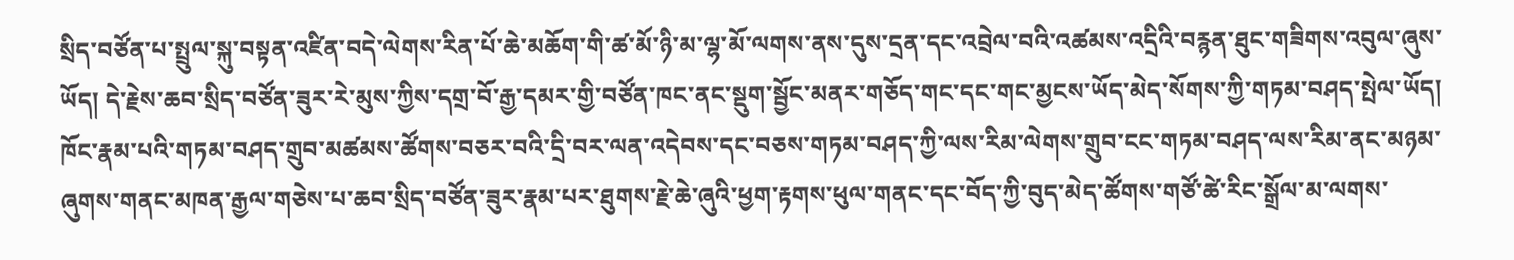སྲིད་བཙོན་པ་སྤྲུལ་སྐུ་བསྟན་འཛིན་བདེ་ལེགས་རིན་པོ་ཆེ་མཆོག་གི་ཚ་མོ་ཉི་མ་ལྷ་མོ་ལགས་ནས་དུས་དྲན་དང་འབྲེལ་བའི་འཚམས་འདྲིའི་བརྙན་ཐུང་གཟིགས་འབུལ་ཞུས་ཡོད། དེ་རྗེས་ཆབ་སྲིད་བཙོན་ཟུར་རེ་མུས་ཀྱིས་དགྲ་བོ་རྒྱ་དམར་གྱི་བཙོན་ཁང་ནང་སྡུག་སྦྱོང་མནར་གཅོད་གང་དང་གང་མྱངས་ཡོད་མེད་སོགས་ཀྱི་གཏམ་བཤད་སྤེལ་ཡོད། ཁོང་རྣམ་པའི་གཏམ་བཤད་གྲུབ་མཚམས་ཚོགས་བཅར་བའི་དྲི་བར་ལན་འདེབས་དང་བཅས་གཏམ་བཤད་ཀྱི་ལས་རིམ་ལེགས་གྲུབ་ངང་གཏམ་བཤད་ལས་རིམ་ནང་མཉམ་ཞུགས་གནང་མཁན་རྒྱལ་གཅེས་པ་ཆབ་སྲིད་བཙོན་ཟུར་རྣམ་པར་ཐུགས་རྗེ་ཆེ་ཞུའི་ཕྱག་རྟགས་ཕུལ་གནང་དང་བོད་ཀྱི་བུད་མེད་ཚོགས་གཙོ་ཚེ་རིང་སྒྲོལ་མ་ལགས་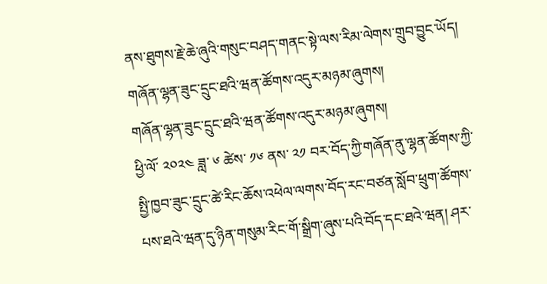ནས་ཐུགས་རྗེ་ཆེ་ཞུའི་གསུང་བཤད་གནང་སྟེ་ལས་རིམ་ལེགས་གྲུབ་བྱུང་ཡོད།
གཞོན་ལྷན་ཟུང་དྲུང་ཐའི་ཝན་ཚོགས་འདུར་མཉམ་ཞུགས།
གཞོན་ལྷན་ཟུང་དྲུང་ཐའི་ཝན་ཚོགས་འདུར་མཉམ་ཞུགས།
ཕྱི་ལོ་ ༢༠༢༤ ཟླ་ ༦ ཚེས་ ༡༦ ནས་ ༢༡ བར་བོད་ཀྱི་གཞོན་ནུ་ལྷན་ཚོགས་ཀྱི་སྤྱི་ཁྱབ་ཟུང་དྲུང་ཚེ་རིང་ཆོས་འཕེལ་ལགས་བོད་རང་བཙན་སློབ་ཕྲུག་ཚོགས་པས་ཐའེ་ཝན་དུ་ཉིན་གསུམ་རིང་གོ་སྒྲིག་ཞུས་པའི་བོད་དང་ཐའེ་ཝན། ཤར་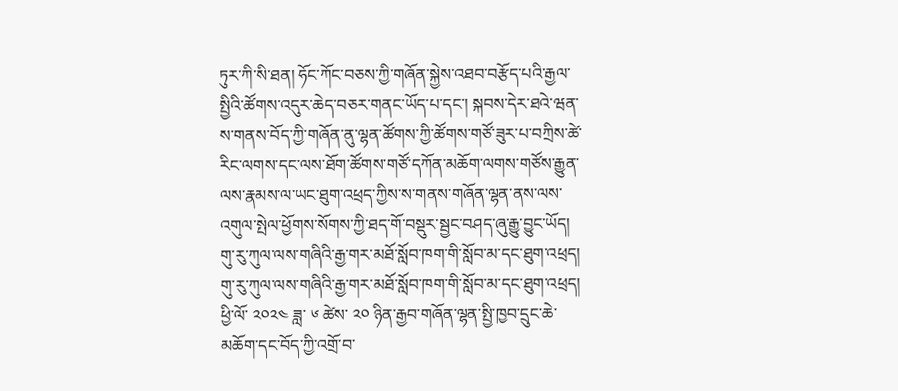ཏུར་ཀི་སི་ཐན། ཧོང་ཀོང་བཅས་ཀྱི་གཞོན་སྐྱེས་འཐབ་བརྩོད་པའི་རྒྱལ་སྤྱིའི་ཚོགས་འདུར་ཆེད་བཅར་གནང་ཡོད་པ་དང་། སྐབས་དེར་ཐའེ་ཝན་ས་གནས་བོད་ཀྱི་གཞོན་ནུ་ལྷན་ཚོགས་ཀྱི་ཚོགས་གཙོ་ཟུར་པ་བཀྲིས་ཚེ་རིང་ལགས་དང་ལས་ཐོག་ཚོགས་གཙོ་དཀོན་མཆོག་ལགས་གཙོས་རྒྱུན་ལས་རྣམས་ལ་ཡང་ཐུག་འཕྲད་ཀྱིས་ས་གནས་གཞོན་ལྷན་ནས་ལས་འགུལ་སྤེལ་ཕྱོགས་སོགས་ཀྱི་ཐད་གོ་བསྡུར་སྦྱང་བཤད་ཞུ་རྒྱུ་བྱུང་ཡོད།
གུ་རུ་ཀུལ་ལས་གཞིའི་རྒྱ་གར་མཐོ་སློབ་ཁག་གི་སློབ་མ་དང་ཐུག་འཕྲད།
གུ་རུ་ཀུལ་ལས་གཞིའི་རྒྱ་གར་མཐོ་སློབ་ཁག་གི་སློབ་མ་དང་ཐུག་འཕྲད།
ཕྱི་ལོ་ ༢༠༢༤ ཟླ་ ༦ ཚེས་ ༢༠ ཉིན་རྒྱབ་གཞོན་ལྷན་སྤྱི་ཁྱབ་དྲུང་ཆེ་མཆོག་དང་བོད་ཀྱི་འགྲོ་བ་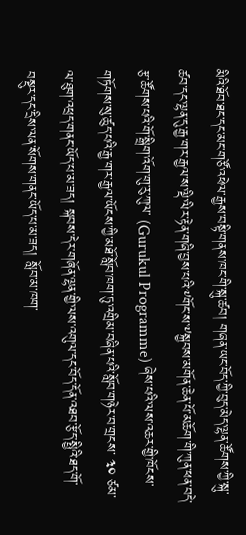མིའི་ཐོབ་ཐང་དང་མང་གཙོ་འཕེལ་རྒྱས་བསྟི་གནས་ཁང་གི་སྐུ་ཚབ། གཞན་ཡང་བོད་ཀྱི་བུད་མེད་ལྷན་ཚོགས་ཀྱི་སྐུ་ཚབ་དང་ལྷན་དུ་རྒྱ་གར་རྒྱལ་ས་ལྡི་ལིར་རྟེན་གཞི་བྱས་པའི་༸གོང་ས་༸སྐྱབས་མགོན་ཆེན་པོ་མཆོག་གི་ཀུན་ཕན་བདེ་རྩ་ཚོགས་པའི་གོ་སྒྲིག་འོག་གུ་རུ་ཀུལ་ (Gurukul Programme) ཞེས་པའི་ལས་འཆར་གྱི་ཁོངས་གཏོགས་སུ་ཚུད་པའི་རྒྱ་གར་རྒྱལ་ཡོངས་ཀྱི་མཐོ་སློབ་ཁག་ཏུ་འགྲིམ་བཞིན་པའི་སློབ་གཉེར་བ་གྲངས་ ༣༠ ཙམ་ལ་ཐུག་འཕྲད་གནང་ཡོད་པ་མ་ཟད། སྐབས་དེར་གཞོན་ལྷན་གྱི་ལས་འགུལ་དང་བོད་དོན་འཐབ་རྩོད་སྤྱིའི་ཐད་གོ་བསྡུར་དང་དྲིས་ལན་སོགས་གནང་ཡོད་པ་མ་ཟད། སློབ་མ་ཁག་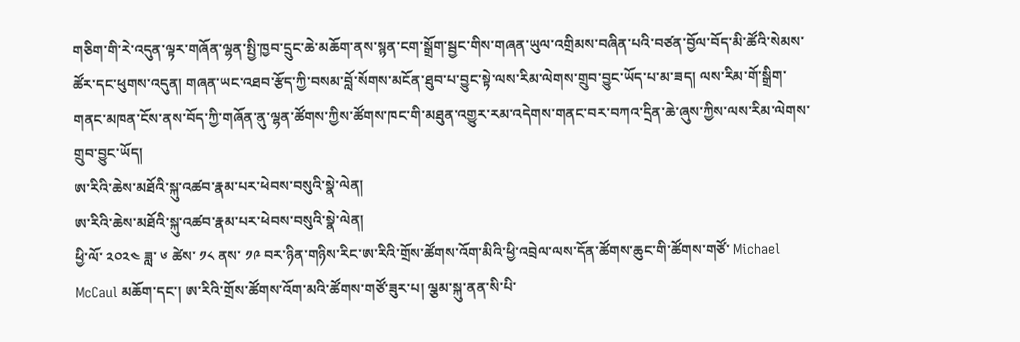གཅིག་གི་རེ་འདུན་ལྟར་གཞོན་ལྷན་སྤྱི་ཁྱབ་དྲུང་ཆེ་མཆོག་ནས་སྙན་ངག་སྒྲོག་སྦྱང་གིས་གཞན་ཡུལ་འགྲིམས་བཞིན་པའི་བཙན་བྱོལ་བོད་མི་ཚོའི་སེམས་ཚོར་དང་ཕུགས་འདུན། གཞན་ཡང་འཐབ་རྩོད་ཀྱི་བསམ་བློ་སོགས་མངོན་ཐུབ་པ་བྱུང་སྟེ་ལས་རིམ་ལེགས་གྲུབ་བྱུང་ཡོད་པ་མ་ཟད། ལས་རིམ་གོ་སྒྲིག་གནང་མཁན་ངོས་ནས་བོད་ཀྱི་གཞོན་ནུ་ལྷན་ཚོགས་ཀྱིས་ཚོགས་ཁང་གི་མཐུན་འགྱུར་རམ་འདེགས་གནང་བར་བཀའ་དྲིན་ཆེ་ཞུས་ཀྱིས་ལས་རིམ་ལེགས་གྲུབ་བྱུང་ཡོད།
ཨ་རིའི་ཆེས་མཐོའི་སྐུ་འཚབ་རྣམ་པར་ཕེབས་བསུའི་སྣེ་ལེན།
ཨ་རིའི་ཆེས་མཐོའི་སྐུ་འཚབ་རྣམ་པར་ཕེབས་བསུའི་སྣེ་ལེན།
ཕྱི་ལོ་ ༢༠༢༤ ཟླ་ ༦ ཚེས་ ༡༨ ནས་ ༡༩ བར་ཉིན་གཉིས་རིང་ཨ་རིའི་གྲོས་ཚོགས་འོག་མིའི་ཕྱི་འབྲེལ་ལས་དོན་ཚོགས་ཆུང་གི་ཚོགས་གཙོ་ Michael McCaul མཆོག་དང་། ཨ་རིའི་གྲོས་ཚོགས་འོག་མའི་ཚོགས་གཙོ་ཟུར་པ། ལྕམ་སྐུ་ནན་སི་པི་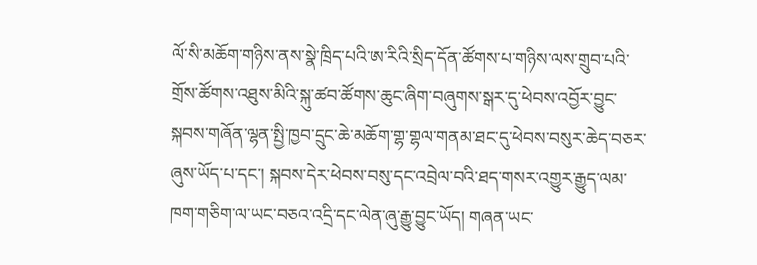ལོ་སི་མཆོག་གཉིས་ནས་སྣེ་ཁྲིད་པའི་ཨ་རིའི་སྲིད་དོན་ཚོགས་པ་གཉིས་ལས་གྲུབ་པའི་གྲོས་ཚོགས་འཐུས་མིའི་སྐུ་ཚབ་ཚོགས་ཆུང་ཞིག་བཞུགས་སྒར་དུ་ཕེབས་འབྱོར་བྱུང་སྐབས་གཞོན་ལྷན་སྤྱི་ཁྱབ་དྲུང་ཆེ་མཆོག་གྷ་གྷལ་གནམ་ཐང་དུ་ཕེབས་བསུར་ཆེད་བཅར་ཞུས་ཡོད་པ་དང་། སྐབས་དེར་ཕེབས་བསུ་དང་འབྲེལ་བའི་ཐད་གསར་འགྱུར་རྒྱུད་ལམ་ཁག་གཅིག་ལ་ཡང་བཅའ་འདྲི་དང་ལེན་ཞུ་རྒྱུ་བྱུང་ཡོད། གཞན་ཡང་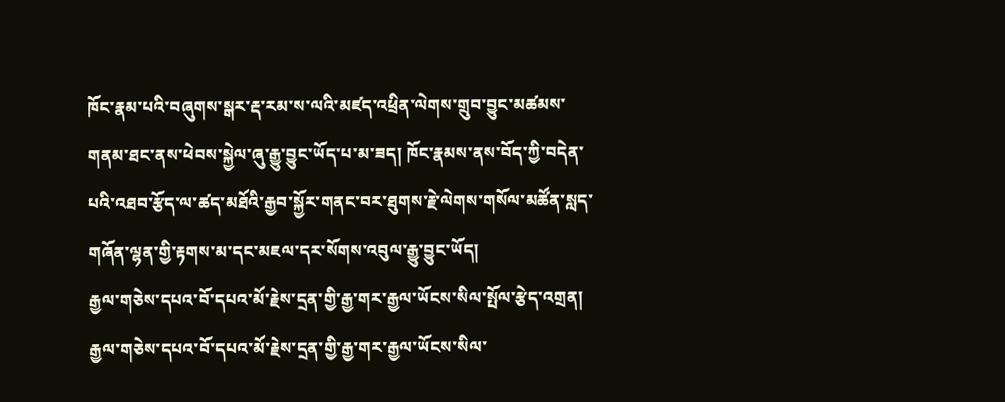ཁོང་རྣམ་པའི་བཞུགས་སྒར་རྡ་རམ་ས་ལའི་མཛད་འཕྲིན་ལེགས་གྲུབ་བྱུང་མཚམས་གནམ་ཐང་ནས་ཕེབས་སྐྱེལ་ཞུ་རྒྱུ་བྱུང་ཡོད་པ་མ་ཟད། ཁོང་རྣམས་ནས་བོད་ཀྱི་བདེན་པའི་འཐབ་རྩོད་ལ་ཚད་མཐོའི་རྒྱབ་སྐྱོར་གནང་བར་ཐུགས་རྗེ་ལེགས་གསོལ་མཚོན་སླད་གཞོན་ལྷན་གྱི་རྟགས་མ་དང་མཇལ་དར་སོགས་འབུལ་རྒྱུ་བྱུང་ཡོད།
རྒྱལ་གཅེས་དཔའ་བོ་དཔའ་མོ་རྗེས་དྲན་གྱི་རྒྱ་གར་རྒྱལ་ཡོངས་སིལ་སྤོལ་རྩེད་འགྲན།
རྒྱལ་གཅེས་དཔའ་བོ་དཔའ་མོ་རྗེས་དྲན་གྱི་རྒྱ་གར་རྒྱལ་ཡོངས་སིལ་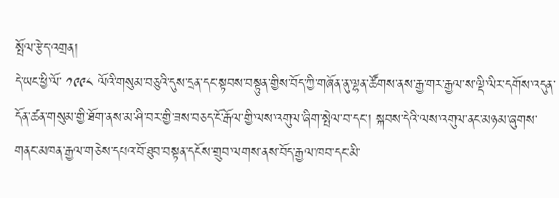སྤོལ་རྩེད་འགྲན།
དེ་ཡང་ཕྱི་ལོ་ ༡༩༩༨ ལོའི་གསུམ་བཅུའི་དུས་དྲན་དང་སྟབས་བསྟུན་གྱིས་བོད་ཀྱི་གཞོན་ནུ་ལྷན་ཚོགས་ནས་རྒྱ་གར་རྒྱལ་ས་ལྡི་ལིར་དགོས་འདུན་དོན་ཚན་གསུམ་གྱི་ཐོག་ནས་མ་ཤི་བར་གྱི་ཟས་བཅད་ངོ་རྒོལ་གྱི་ལས་འགུལ་ཞིག་སྤེལ་བ་དང་། སྐབས་དེའི་ལས་འགུལ་ནང་མཉམ་ཞུགས་གནང་མཁན་རྒྱལ་གཅེས་དཔའ་བོ་ཐུབ་བསྟན་དངོས་གྲུབ་ལགས་ནས་བོད་རྒྱལ་ཁབ་དང་མི་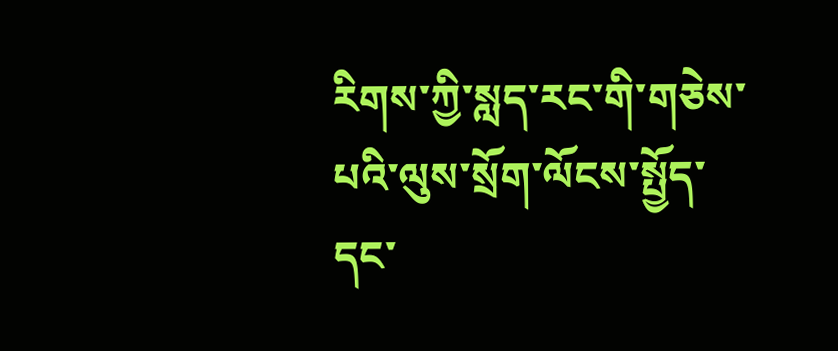རིགས་ཀྱི་སླད་རང་གི་གཅེས་པའི་ལུས་སྲོག་ལོངས་སྤྱོད་དང་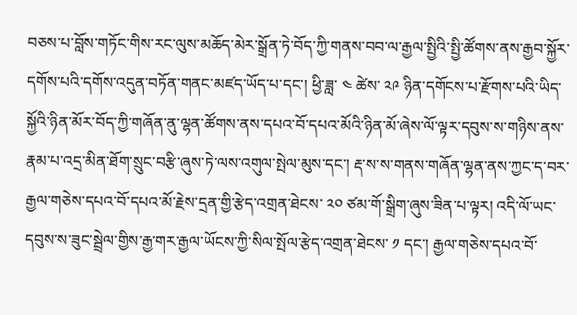བཅས་པ་བློས་གཏོང་གིས་རང་ལུས་མཆོད་མེར་སྒྲོན་ཏེ་བོད་ཀྱི་གནས་བབ་ལ་རྒྱལ་སྤྱིའི་སྤྱི་ཚོགས་ནས་རྒྱབ་སྐྱོར་དགོས་པའི་དགོས་འདུན་བཏོན་གནང་མཛད་ཡོད་པ་དང་། ཕྱི་ཟླ་ ༤ ཚེས་ ༢༩ ཉིན་དགོངས་པ་རྫོགས་པའི་ཡིད་སྐྱོའི་ཉིན་མོར་བོད་ཀྱི་གཞོན་ནུ་ལྷན་ཚོགས་ནས་དཔའ་བོ་དཔའ་མོའི་ཉིན་མོ་ཞེས་ལོ་ལྟར་དབུས་ས་གཉིས་ནས་རྣམ་པ་འདྲ་མིན་ཐོག་སྲུང་བརྩི་ཞུས་ཏེ་ལས་འགུལ་སྤེལ་མུས་དང་། རྡ་ས་ས་གནས་གཞོན་ལྷན་ནས་ཀྱང་ད་བར་རྒྱལ་གཅེས་དཔའ་བོ་དཔའ་མོ་རྗེས་དྲན་གྱི་རྩེད་འགྲན་ཐེངས་ ༢༠ ཙམ་གོ་སྒྲིག་ཞུས་ཟིན་པ་ལྟར། འདི་ལོ་ཡང་དབུས་ས་ཟུང་སྦྲེལ་གྱིས་རྒྱ་གར་རྒྱལ་ཡོངས་ཀྱི་སིལ་སྤོལ་རྩེད་འགྲན་ཐེངས་ ༡ དང་། རྒྱལ་གཅེས་དཔའ་བོ་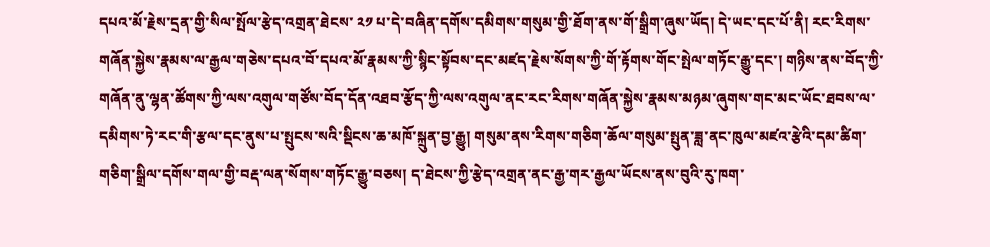དཔའ་མོ་རྗེས་དྲན་གྱི་སིལ་སྤོལ་རྩེད་འགྲན་ཐེངས་ ༢༡ པ་དེ་བཞིན་དགོས་དམིགས་གསུམ་གྱི་ཐོག་ནས་གོ་སྒྲིག་ཞུས་ཡོད། དེ་ཡང་དང་པོ་ནི། རང་རིགས་གཞོན་སྐྱེས་རྣམས་ལ་རྒྱལ་གཅེས་དཔའ་བོ་དཔའ་མོ་རྣམས་ཀྱི་སྙིང་སྟོབས་དང་མཛད་རྗེས་སོགས་ཀྱི་གོ་རྟོགས་གོང་སྤེལ་གཏོང་རྒྱུ་དང་། གཉིས་ནས་བོད་ཀྱི་གཞོན་ནུ་ལྷན་ཚོགས་ཀྱི་ལས་འགུལ་གཙོས་བོད་དོན་འཐབ་རྩོད་ཀྱི་ལས་འགུལ་ནང་རང་རིགས་གཞོན་སྐྱེས་རྣམས་མཉམ་ཞུགས་གང་མང་ཡོང་ཐབས་ལ་དམིགས་ཏེ་རང་གི་རྩལ་དང་ནུས་པ་སྤུངས་སའི་སྡིངས་ཆ་མཁོ་སྐྲུན་བྱ་རྒྱུ། གསུམ་ནས་རིགས་གཅིག་ཆོལ་གསུམ་སྤུན་ཟླ་ནང་ཁུལ་མཛའ་རྩེའི་དམ་ཚིག་གཅིག་སྒྲིལ་དགོས་གལ་གྱི་བརྡ་ལན་སོགས་གཏོང་རྒྱུ་བཅས། ད་ཐེངས་ཀྱི་རྩེད་འགྲན་ནང་རྒྱ་གར་རྒྱལ་ཡོངས་ནས་བུའི་རུ་ཁག་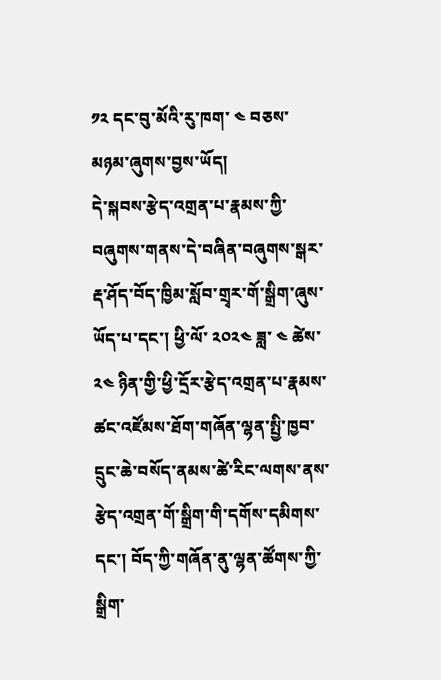༡༢ དང་བུ་མོའི་རུ་ཁག་ ༤ བཅས་མཉམ་ཞུགས་བྱས་ཡོད།
དེ་སྐབས་རྩེད་འགྲན་པ་རྣམས་ཀྱི་བཞུགས་གནས་དེ་བཞིན་བཞུགས་སྒར་རྡ་ཤོད་བོད་ཁྱིམ་སློབ་གྲྭར་གོ་སྒྲིག་ཞུས་ཡོད་པ་དང་། ཕྱི་ལོ་ ༢༠༢༤ ཟླ་ ༤ ཚེས་ ༢༤ ཉིན་གྱི་ཕྱི་དྲོར་རྩེད་འགྲན་པ་རྣམས་ཚང་འཛོམས་ཐོག་གཞོན་ལྷན་སྤྱི་ཁྱབ་དྲུང་ཆེ་བསོད་ནམས་ཚེ་རིང་ལགས་ནས་རྩེད་འགྲན་གོ་སྒྲིག་གི་དགོས་དམིགས་དང་། བོད་ཀྱི་གཞོན་ནུ་ལྷན་ཚོགས་ཀྱི་སྒྲིག་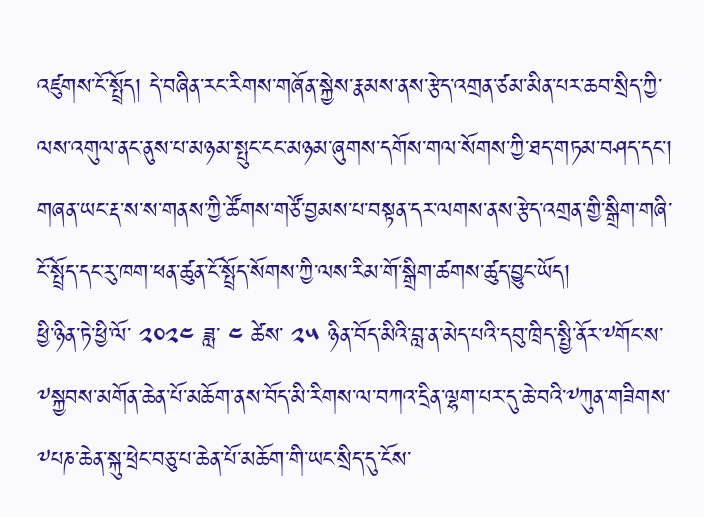འཛུགས་ངོ་སྤྲོད། དེ་བཞིན་རང་རིགས་གཞོན་སྐྱེས་རྣམས་ནས་རྩེད་འགྲན་ཙམ་མིན་པར་ཆབ་སྲིད་ཀྱི་ལས་འགུལ་ནང་ནུས་པ་མཉམ་སྤུང་ངང་མཉམ་ཞུགས་དགོས་གལ་སོགས་ཀྱི་ཐད་གཏམ་བཤད་དང་། གཞན་ཡང་རྡ་ས་ས་གནས་ཀྱི་ཚོགས་གཙོ་བྱམས་པ་བསྟན་དར་ལགས་ནས་རྩེད་འགྲན་གྱི་སྒྲིག་གཞི་ངོ་སྤྲོད་དང་རུ་ཁག་ཕན་ཚུན་ངོ་སྤྲོད་སོགས་ཀྱི་ལས་རིམ་གོ་སྒྲིག་ཚགས་ཚུད་བྱུང་ཡོད།
ཕྱི་ཉིན་ཏེ་ཕྱི་ལོ་ ༢༠༢༤ ཟླ་ ༤ ཚེས་ ༢༥ ཉིན་བོད་མིའི་བླ་ན་མེད་པའི་དབུ་ཁྲིད་སྤྱི་ནོར་༸གོང་ས་༸སྐྱབས་མགོན་ཆེན་པོ་མཆོག་ནས་བོད་མི་རིགས་ལ་བཀའ་དྲིན་ལྷག་པར་དུ་ཆེ་བའི་༸ཀུན་གཟིགས་༸པཎ་ཆེན་སྐུ་ཕྲེང་བཅུ་པ་ཆེན་པོ་མཆོག་གི་ཡང་སྲིད་དུ་ངོས་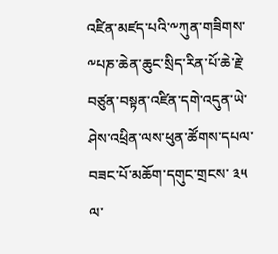འཛིན་མཛད་པའི་༸ཀུན་གཟིགས་༸པཎ་ཆེན་ཆུང་སྲིད་རིན་པོ་ཆེ་རྗེ་བཙུན་བསྟན་འཛིན་དགེ་འདུན་ཡེ་ཤེས་འཕྲིན་ལས་ཕུན་ཚོགས་དཔལ་བཟང་པོ་མཆོག་དགུང་གྲངས་ ༣༥ ལ་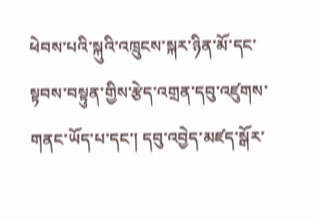ཕེབས་པའི་སྐུའི་འཁྲུངས་སྐར་ཉིན་མོ་དང་སྟབས་བསྟུན་གྱིས་རྩེད་འགྲན་དབུ་འཛུགས་གནང་ཡོད་པ་དང་། དབུ་འབྱེད་མཛད་སྒོར་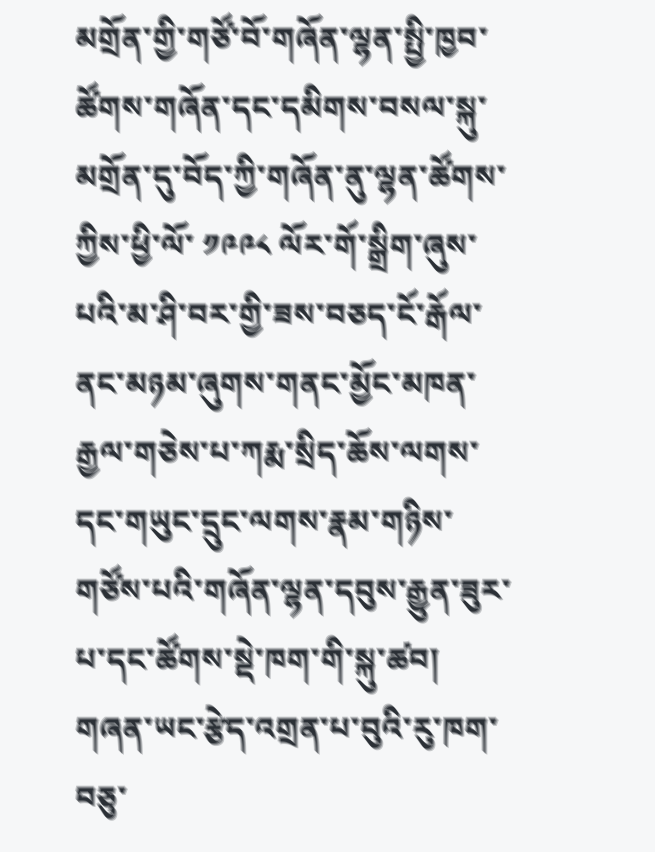མགྲོན་གྱི་གཙོ་བོ་གཞོན་ལྷན་སྤྱི་ཁྱབ་ཚོགས་གཞོན་དང་དམིགས་བསལ་སྐུ་མགྲོན་དུ་བོད་ཀྱི་གཞོན་ནུ་ལྷན་ཚོགས་ཀྱིས་ཕྱི་ལོ་ ༡༩༩༨ ལོར་གོ་སྒྲིག་ཞུས་པའི་མ་ཤི་བར་གྱི་ཟས་བཅད་ངོ་རྒོལ་ནང་མཉམ་ཞུགས་གནང་མྱོང་མཁན་རྒྱལ་གཅེས་པ་ཀརྨ་སྲིད་ཆོས་ལགས་དང་གཡུང་དྲུང་ལགས་རྣམ་གཉིས་གཙོས་པའི་གཞོན་ལྷན་དབུས་རྒྱུན་ཟུར་པ་དང་ཚོགས་སྡེ་ཁག་གི་སྐུ་ཚབ། གཞན་ཡང་རྩེད་འགྲན་པ་བུའི་རུ་ཁག་བཅུ་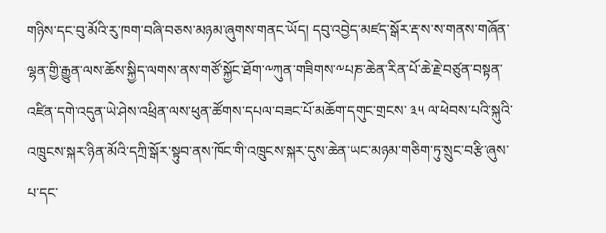གཉིས་དང་བུ་མོའི་རུ་ཁག་བཞི་བཅས་མཉམ་ཞུགས་གནང་ཡོད། དབུ་འབྱེད་མཛད་སྒོར་རྡ་ས་ས་གནས་གཞོན་ལྷན་གྱི་རྒྱུན་ལས་ཆོས་སྐྱིད་ལགས་ནས་གཙོ་སྐྱོང་ཐོག་༸ཀུན་གཟིགས་༸པཎ་ཆེན་རིན་པོ་ཆེ་རྗེ་བཙུན་བསྟན་འཛིན་དགེ་འདུན་ཡེ་ཤེས་འཕྲིན་ལས་ཕུན་ཚོགས་དཔལ་བཟང་པོ་མཆོག་དགུང་གྲངས་ ༣༥ ལ་ཕེབས་པའི་སྐུའི་འཁྲུངས་སྐར་ཉིན་མོའི་དཀྲི་སྒོར་སྟུབ་ནས་ཁོང་གི་འཁྲུངས་སྐར་དུས་ཆེན་ཡང་མཉམ་གཅིག་ཏུ་སྲུང་བརྩི་ཞུས་པ་དང་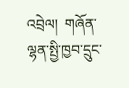འབྲེལ།  གཞོན་ལྷན་སྤྱི་ཁྱབ་དྲུང་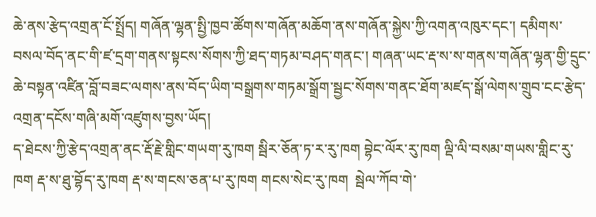ཆེ་ནས་རྩེད་འགྲན་ངོ་སྤྲོད། གཞོན་ལྷན་སྤྱི་ཁྱབ་ཚོགས་གཞོན་མཆོག་ནས་གཞོན་སྐྱེས་ཀྱི་འགན་འཁུར་དང་། དམིགས་བསལ་བོད་ནང་གི་ཛ་དྲག་གནས་སྟངས་སོགས་ཀྱི་ཐད་གཏམ་བཤད་གནང་། གཞན་ཡང་རྡ་ས་ས་གནས་གཞོན་ལྷན་གྱི་དྲུང་ཆེ་བསྟན་འཛིན་བློ་བཟང་ལགས་ནས་བོད་ཡིག་བསྒྲགས་གཏམ་སྒྲོག་སྦྱང་སོགས་གནང་ཐོག་མཛད་སྒོ་ལེགས་གྲུབ་ངང་རྩེད་འགྲན་དངོས་གཞི་མགོ་འཛུགས་བྱས་ཡོད།
ད་ཐེངས་ཀྱི་རྩེད་འགྲན་ནང་རྡོ་རྗེ་གླིང་གཡག་རུ་ཁག སྦིར་ཅོན་ཏ་ར་རུ་ཁག བྷེང་ལོར་རུ་ཁག ལྡི་ལི་བསམ་གཡས་གླིང་རུ་ཁག རྡ་ས་ཐུ་བྷོད་རུ་ཁག རྡ་ས་གངས་ཅན་པ་རུ་ཁག གངས་སེང་རུ་ཁག  སྦེལ་ཀོབ་གེ་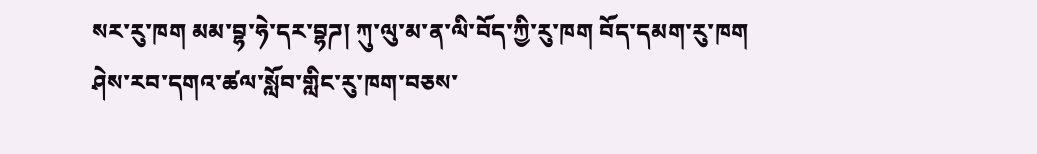སར་རུ་ཁག མམ་བྷ་ཧེ་དར་བྷཌ། ཀུ་ལུ་མ་ན་ལི་བོད་ཀྱི་རུ་ཁག བོད་དམག་རུ་ཁག ཤེས་རབ་དགའ་ཚལ་སློབ་གླིང་རུ་ཁག་བཅས་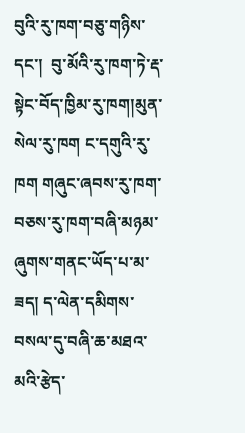བུའི་རུ་ཁག་བཅུ་གཉིས་དང་།  བུ་མོའི་རུ་ཁག་ཏེ་རྡ་སྟེང་བོད་ཁྱིམ་རུ་ཁག།མུན་སེལ་རུ་ཁག ང་དགུའི་རུ་ཁག གཞུང་ཞབས་རུ་ཁག་བཅས་རུ་ཁག་བཞི་མཉམ་ཞུགས་གནང་ཡོད་པ་མ་ཟད། ད་ལེན་དམིགས་བསལ་དུ་བཞི་ཆ་མཐའ་མའི་རྩེད་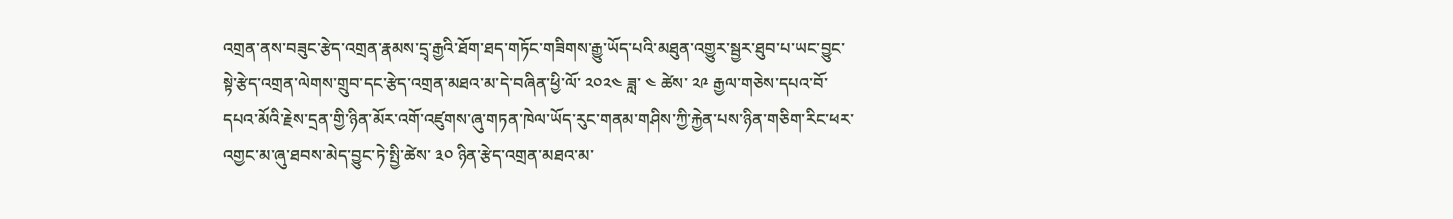འགྲན་ནས་བཟུང་རྩེད་འགྲན་རྣམས་དྲྭ་རྒྱའི་ཐོག་ཐད་གཏོང་གཟིགས་རྒྱུ་ཡོད་པའི་མཐུན་འགྱུར་སྦྱར་ཐུབ་པ་ཡང་བྱུང་སྟེ་རྩེད་འགྲན་ལེགས་གྲུབ་དང་རྩེད་འགྲན་མཐའ་མ་དེ་བཞིན་ཕྱི་ལོ་ ༢༠༢༤ ཟླ་ ༤ ཚེས་ ༢༩ རྒྱལ་གཅེས་དཔའ་བོ་དཔའ་མོའི་རྗེས་དྲན་གྱི་ཉིན་མོར་འགོ་འཛུགས་ཞུ་གཏན་ཁེལ་ཡོད་རུང་གནམ་གཤིས་ཀྱི་རྐྱེན་པས་ཉིན་གཅིག་རིང་ཕར་འགྱང་མ་ཞུ་ཐབས་མེད་བྱུང་ཏེ་སྤྱི་ཚེས་ ༣༠ ཉིན་རྩེད་འགྲན་མཐའ་མ་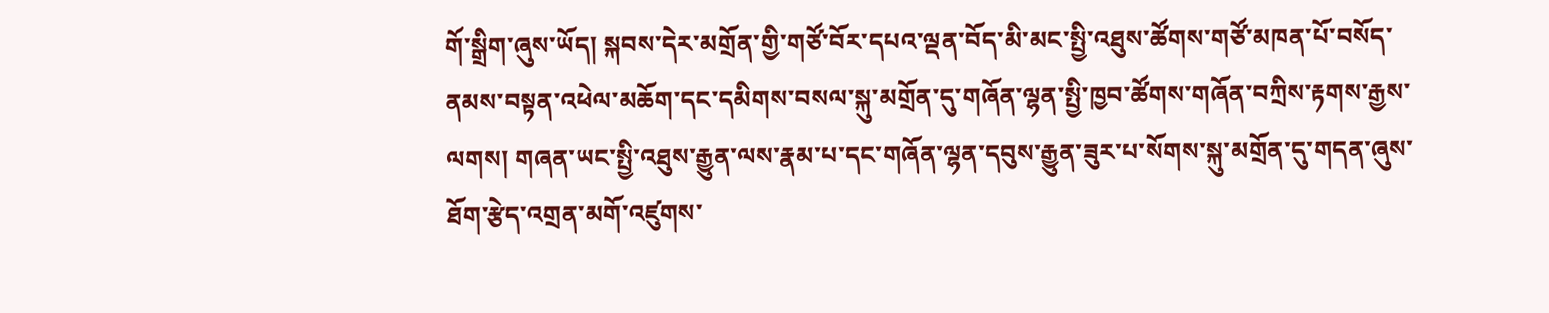གོ་སྒྲིག་ཞུས་ཡོད། སྐབས་དེར་མགྲོན་གྱི་གཙོ་བོར་དཔའ་ལྡན་བོད་མི་མང་སྤྱི་འཐུས་ཚོགས་གཙོ་མཁན་པོ་བསོད་ནམས་བསྟན་འཕེལ་མཆོག་དང་དམིགས་བསལ་སྐུ་མགྲོན་དུ་གཞོན་ལྷན་སྤྱི་ཁྱབ་ཚོགས་གཞོན་བཀྲིས་རྟགས་རྒྱས་ལགས། གཞན་ཡང་སྤྱི་འཐུས་རྒྱུན་ལས་རྣམ་པ་དང་གཞོན་ལྷན་དབུས་རྒྱུན་ཟུར་པ་སོགས་སྐུ་མགྲོན་དུ་གདན་ཞུས་ཐོག་རྩེད་འགྲན་མགོ་འཛུགས་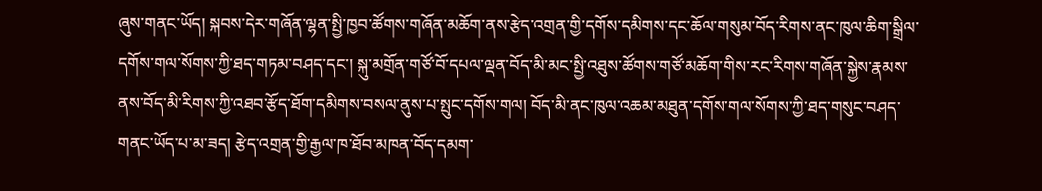ཞུས་གནང་ཡོད། སྐབས་དེར་གཞོན་ལྷན་སྤྱི་ཁྱབ་ཚོགས་གཞོན་མཆོག་ནས་རྩེད་འགྲན་གྱི་དགོས་དམིགས་དང་ཆོལ་གསུམ་བོད་རིགས་ནང་ཁུལ་ཆིག་སྒྲིལ་དགོས་གལ་སོགས་ཀྱི་ཐད་གཏམ་བཤད་དང་། སྐུ་མགྲོན་གཙོ་བོ་དཔལ་ལྡན་བོད་མི་མང་སྤྱི་འཐུས་ཚོགས་གཙོ་མཆོག་གིས་རང་རིགས་གཞོན་སྐྱེས་རྣམས་ནས་བོད་མི་རིགས་ཀྱི་འཐབ་རྩོད་ཐོག་དམིགས་བསལ་ནུས་པ་སྤུང་དགོས་གལ། བོད་མི་ནང་ཁུལ་འཆམ་མཐུན་དགོས་གལ་སོགས་ཀྱི་ཐད་གསུང་བཤད་གནང་ཡོད་པ་མ་ཟད། རྩེད་འགྲན་གྱི་རྒྱལ་ཁ་ཐོབ་མཁན་བོད་དམག་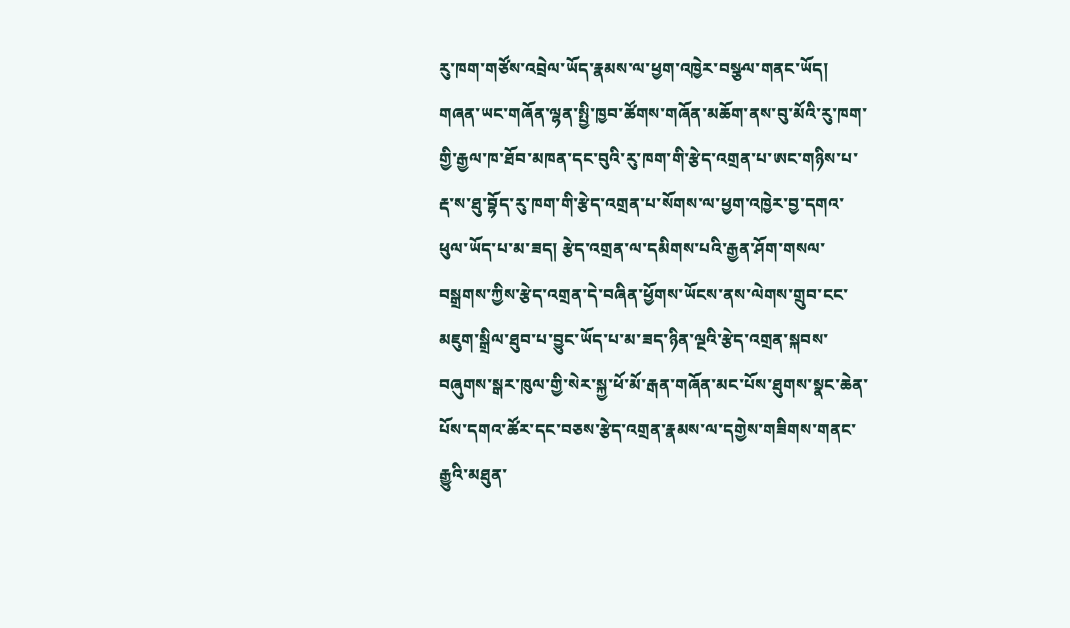རུ་ཁག་གཙོས་འབྲེལ་ཡོད་རྣམས་ལ་ཕྱག་འཁྱེར་བསྩལ་གནང་ཡོད། གཞན་ཡང་གཞོན་ལྷན་སྤྱི་ཁྱབ་ཚོགས་གཞོན་མཆོག་ནས་བུ་མོའི་རུ་ཁག་གྱི་རྒྱལ་ཁ་ཐོབ་མཁན་དང་བུའི་རུ་ཁག་གི་རྩེད་འགྲན་པ་ཨང་གཉིས་པ་རྡ་ས་ཐུ་བྷོད་རུ་ཁག་གི་རྩེད་འགྲན་པ་སོགས་ལ་ཕྱག་འཁྱེར་བྱ་དགའ་ཕུལ་ཡོད་པ་མ་ཟད། རྩེད་འགྲན་ལ་དམིགས་པའི་རྒྱན་ཤོག་གསལ་བསྒྲགས་ཀྱིས་རྩེད་འགྲན་དེ་བཞིན་ཕྱོགས་ཡོངས་ནས་ལེགས་གྲུབ་ངང་མཇུག་སྒྲིལ་ཐུབ་པ་བྱུང་ཡོད་པ་མ་ཟད་ཉིན་ལྔའི་རྩེད་འགྲན་སྐབས་བཞུགས་སྒར་ཁུལ་གྱི་སེར་སྐྱ་ཕོ་མོ་རྒན་གཞོན་མང་པོས་ཐུགས་སྣང་ཆེན་པོས་དགའ་ཚོར་དང་བཅས་རྩེད་འགྲན་རྣམས་ལ་དགྱེས་གཟིགས་གནང་རྒྱུའི་མཐུན་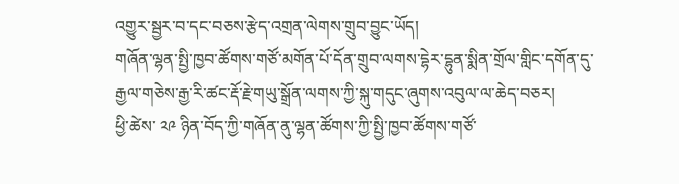འགྱུར་སྦྱར་བ་དང་བཅས་རྩེད་འགྲན་ལེགས་གྲུབ་བྱུང་ཡོད།
གཞོན་ལྷན་སྤྱི་ཁྱབ་ཚོགས་གཙོ་མགོན་པོ་དོན་གྲུབ་ལགས་དྷེར་དྷུན་སྨིན་གྲོལ་གླིང་དགོན་དུ་རྒྱལ་གཅེས་རྒྱ་རི་ཚང་རྡོ་རྗེ་གཡུ་སྒྲོན་ལགས་ཀྱི་སྐུ་གདུང་ཞུགས་འབུལ་ལ་ཆེད་བཅར།
ཕྱི་ཚེས་ ༢༩ ཉིན་བོད་ཀྱི་གཞོན་ནུ་ལྷན་ཚོགས་ཀྱི་སྤྱི་ཁྱབ་ཚོགས་གཙོ་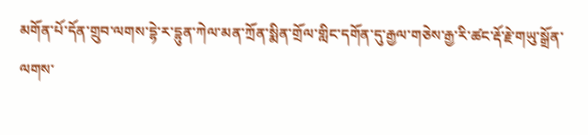མགོན་པོ་དོན་གྲུབ་ལགས་དྷེ་ར་དྷུན་ཀེལ་མན་ཀྲོན་སྨིན་གྲོལ་གླིང་དགོན་དུ་རྒྱལ་གཅེས་རྒྱ་རི་ཚང་རྡོ་རྗེ་གཡུ་སྒྲོན་ལགས་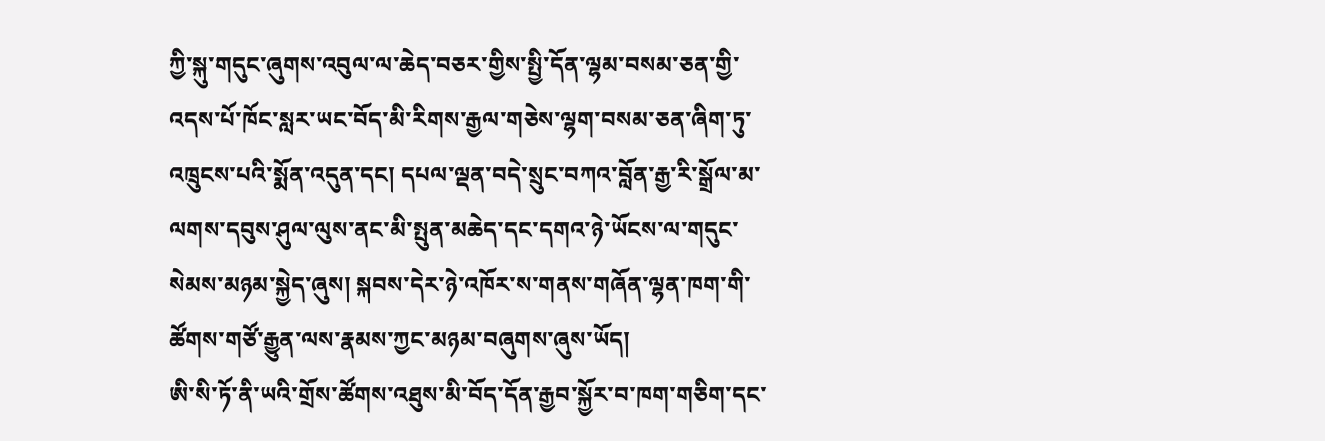ཀྱི་སྐུ་གདུང་ཞུགས་འབུལ་ལ་ཆེད་བཅར་གྱིས་སྤྱི་དོན་ལྷམ་བསམ་ཅན་གྱི་འདས་པོ་ཁོང་སླར་ཡང་བོད་མི་རིགས་རྒྱལ་གཅེས་ལྷག་བསམ་ཅན་ཞིག་ཏུ་འཁྲུངས་པའི་སྨོན་འདུན་དང། དཔལ་ལྡན་བདེ་སྲུང་བཀའ་བློན་རྒྱ་རི་སྒྲོལ་མ་ལགས་དབུས་ཤུལ་ལུས་ནང་མི་སྤུན་མཆེད་དང་དགའ་ཉེ་ཡོངས་ལ་གདུང་སེམས་མཉམ་སྐྱེད་ཞུས། སྐབས་དེར་ཉེ་འཁོར་ས་གནས་གཞོན་ལྷན་ཁག་གི་ཚོགས་གཙོ་རྒྱུན་ལས་རྣམས་ཀྱང་མཉམ་བཞུགས་ཞུས་ཡོད།
ཨི་སི་ཏོ་ནི་ཡའི་གྲོས་ཚོགས་འཐུས་མི་བོད་དོན་རྒྱབ་སྐྱོར་བ་ཁག་གཅིག་དང་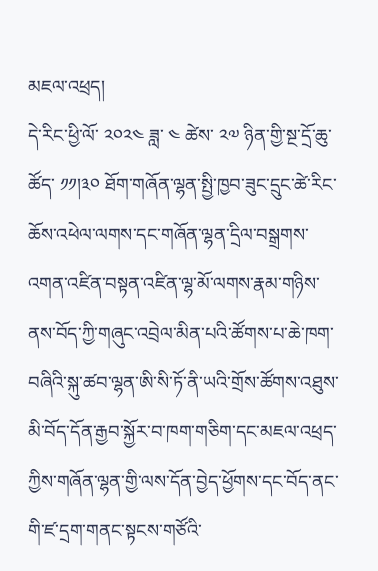མཇལ་འཕྲད།
དེ་རིང་ཕྱི་ལོ་ ༢༠༢༤ ཟླ་ ༤ ཚེས་ ༢༧ ཉིན་གྱི་སྔ་དྲོ་ཆུ་ཚོད་ ༡༡།༣༠ ཐོག་གཞོན་ལྷན་སྤྱི་ཁྱབ་ཟུང་དྲུང་ཚེ་རིང་ཆོས་འཕེལ་ལགས་དང་གཞོན་ལྷན་དྲིལ་བསྒྲགས་འགན་འཛིན་བསྟན་འཛིན་ལྷ་མོ་ལགས་རྣམ་གཉིས་ནས་བོད་ཀྱི་གཞུང་འབྲེལ་མིན་པའི་ཚོགས་པ་ཆེ་ཁག་བཞིའི་སྐུ་ཚབ་ལྷན་ཨི་སི་ཏོ་ནི་ཡའི་གྲོས་ཚོགས་འཐུས་མི་བོད་དོན་རྒྱབ་སྐྱོར་བ་ཁག་གཅིག་དང་མཇལ་འཕྲད་ཀྱིས་གཞོན་ལྷན་གྱི་ལས་དོན་བྱེད་ཕྱོགས་དང་བོད་ནང་གི་ཛ་དྲག་གནང་སྟངས་གཙོའི་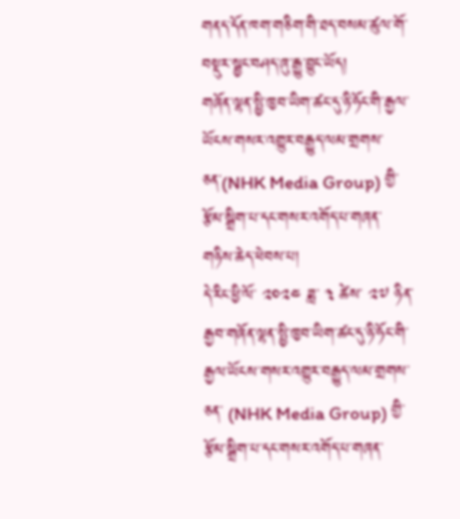གནད་དོན་ཁག་གཅིག་གི་ཐད་བསམ་ཚུལ་གོ་བསྡུར་སྦྱང་བཤད་ཞུ་རྒྱུ་བྱུང་ཡོད།
གཞོན་ལྷན་སྤྱི་ཁྱབ་ཡིག་ཚང་དུ་ཉི་ཧོང་གི་རྒྱལ་ཡོངས་གསར་འགྱུར་བརྒྱུད་ལམ་གྲགས་ཅན་(NHK Media Group) གྱི་རྩོམ་སྒྲིག་པ་དང་གསར་འགོད་པ་གཞན་གཉིས་ཆེད་ཕེབས་པ།
དེ་རིང་ཕྱི་ལོ་ ༢༠༢༤ ཟླ་ ༣ ཚེས་ ༢༧ ཉིན་རྒྱབ་གཞོན་ལྷན་སྤྱི་ཁྱབ་ཡིག་ཚང་དུ་ཉི་ཧོང་གི་རྒྱལ་ཡོངས་གསར་འགྱུར་བརྒྱུད་ལམ་གྲགས་ཅན་ (NHK Media Group) གྱི་རྩོམ་སྒྲིག་པ་དང་གསར་འགོད་པ་གཞན་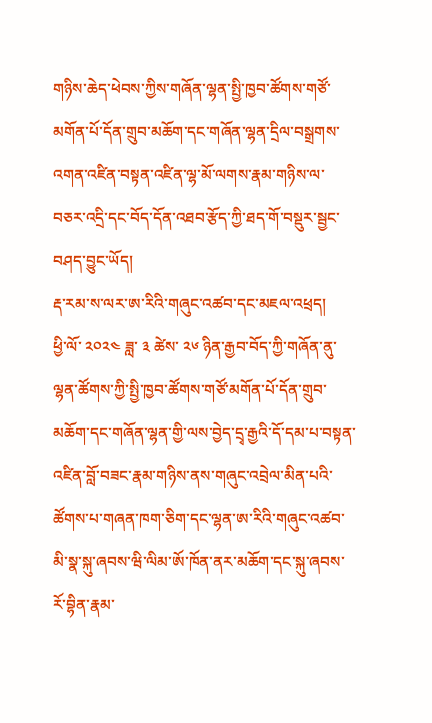གཉིས་ཆེད་ཕེབས་ཀྱིས་གཞོན་ལྷན་སྤྱི་ཁྱབ་ཚོགས་གཙོ་མགོན་པོ་དོན་གྲུབ་མཆོག་དང་གཞོན་ལྷན་དྲིལ་བསྒྲགས་འགན་འཛིན་བསྟན་འཛིན་ལྷ་མོ་ལགས་རྣམ་གཉིས་ལ་བཅར་འདྲི་དང་བོད་དོན་འཐབ་རྩོད་ཀྱི་ཐད་གོ་བསྡུར་སྦྱང་བཤད་བྱུང་ཡོད།
རྡ་རམ་ས་ལར་ཨ་རིའི་གཞུང་འཚབ་དང་མཇལ་འཕྲད།
ཕྱི་ལོ་ ༢༠༢༤ ཟླ་ ༣ ཚེས་ ༢༦ ཉིན་རྒྱབ་བོད་ཀྱི་གཞོན་ནུ་ལྷན་ཚོགས་ཀྱི་སྤྱི་ཁྱབ་ཚོགས་གཙོ་མགོན་པོ་དོན་གྲུབ་མཆོག་དང་གཞོན་ལྷན་གྱི་ལས་བྱེད་དྲྭ་རྒྱའི་དོ་དམ་པ་བསྟན་འཛིན་བློ་བཟང་རྣམ་གཉིས་ནས་གཞུང་འབྲེལ་མིན་པའི་ཚོགས་པ་གཞན་ཁག་ཅིག་དང་ལྷན་ཨ་རིའི་གཞུང་འཚབ་མི་སྣ་སྐུ་ཞབས་ཝི་ལིམ་ཨོ་ཁོན་ནར་མཆོག་དང་སྐུ་ཞབས་རོ་བྷིན་རྣམ་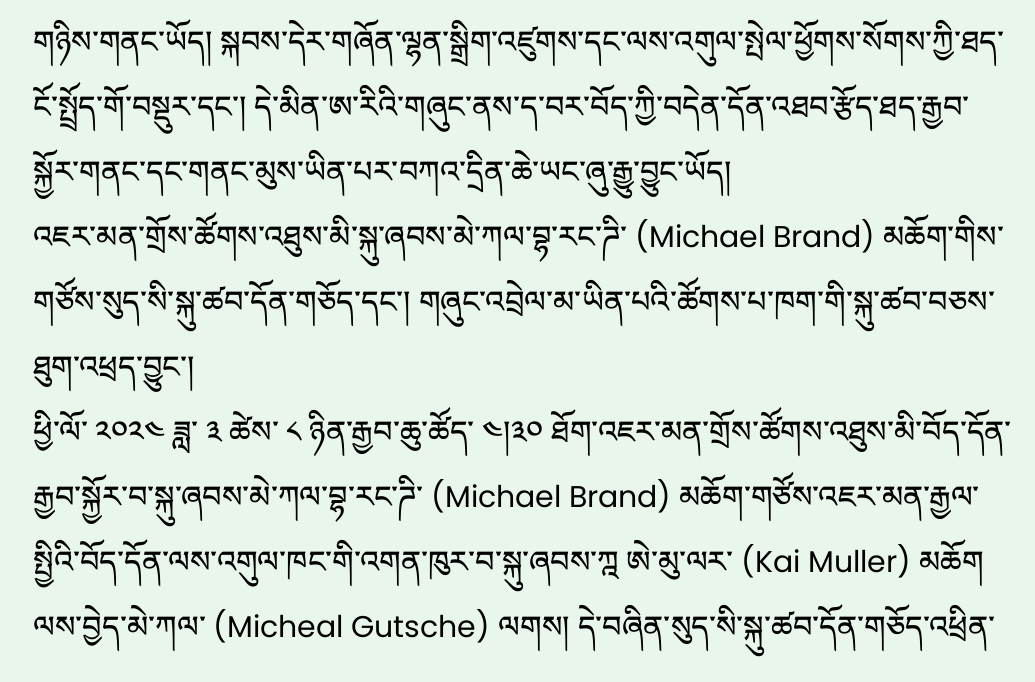གཉིས་གནང་ཡོད། སྐབས་དེར་གཞོན་ལྷན་སྒྲིག་འཛུགས་དང་ལས་འགུལ་སྤེལ་ཕྱོགས་སོགས་ཀྱི་ཐད་ངོ་སྤྲོད་གོ་བསྡུར་དང་། དེ་མིན་ཨ་རིའི་གཞུང་ནས་ད་བར་བོད་ཀྱི་བདེན་དོན་འཐབ་རྩོད་ཐད་རྒྱབ་སྐྱོར་གནང་དང་གནང་མུས་ཡིན་པར་བཀའ་དྲིན་ཆེ་ཡང་ཞུ་རྒྱུ་བྱུང་ཡོད།
འཇར་མན་གྲོས་ཚོགས་འཐུས་མི་སྐུ་ཞབས་མེ་ཀལ་བྷ་རང་ཌི་ (Michael Brand) མཆོག་གིས་གཙོས་སུད་སི་སྐུ་ཚབ་དོན་གཅོད་དང་། གཞུང་འབྲེལ་མ་ཡིན་པའི་ཚོགས་པ་ཁག་གི་སྐུ་ཚབ་བཅས་ཐུག་འཕྲད་བྱུང་།
ཕྱི་ལོ་ ༢༠༢༤ ཟླ་ ༣ ཚེས་ ༨ ཉིན་རྒྱབ་ཆུ་ཚོད་ ༤།༣༠ ཐོག་འཇར་མན་གྲོས་ཚོགས་འཐུས་མི་བོད་དོན་རྒྱབ་སྐྱོར་བ་སྐུ་ཞབས་མེ་ཀལ་བྷ་རང་ཌི་ (Michael Brand) མཆོག་གཙོས་འཇར་མན་རྒྱལ་སྤྱིའི་བོད་དོན་ལས་འགུལ་ཁང་གི་འགན་ཁུར་བ་སྐུ་ཞབས་ཀྰ ཨེ་མུ་ལར་ (Kai Muller) མཆོག ལས་བྱེད་མེ་ཀལ་ (Micheal Gutsche) ལགས། དེ་བཞིན་སུད་སི་སྐུ་ཚབ་དོན་གཅོད་འཕྲིན་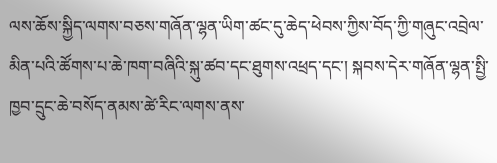ལས་ཆོས་སྐྱིད་ལགས་བཅས་གཞོན་ལྷན་ཡིག་ཚང་དུ་ཆེད་ཕེབས་ཀྱིས་བོད་ཀྱི་གཞུང་འབྲེལ་མིན་པའི་ཚོགས་པ་ཆེ་ཁག་བཞིའི་སྐུ་ཚབ་དང་ཐུགས་འཕྲད་དང་། སྐབས་དེར་གཞོན་ལྷན་སྤྱི་ཁྱབ་དྲུང་ཆེ་བསོད་ནམས་ཚེ་རིང་ལགས་ནས་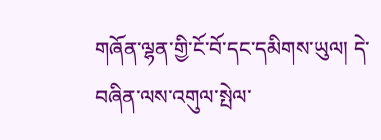གཞོན་ལྷན་གྱི་ངོ་བོ་དང་དམིགས་ཡུལ། དེ་བཞིན་ལས་འགུལ་སྤེལ་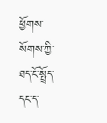ཕྱོགས་སོགས་ཀྱི་ཐད་ངོ་སྤྲོད་དང་ད་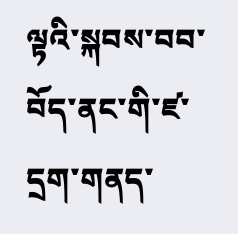ལྟའི་སྐབས་བབ་བོད་ནང་གི་ཛ་དྲག་གནད་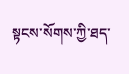སྟངས་སོགས་ཀྱི་ཐད་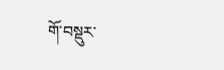གོ་བསྡུར་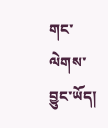གང་ལེགས་བྱུང་ཡོད།